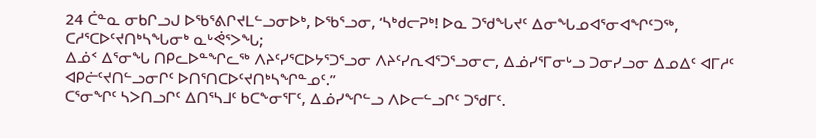24 ᑖᓐᓇ ᓂᑲᒋᓗᒍ ᐅᖃᕐᕕᒋᔪᒪᓪᓗᓂᐅᒃ, ᐅᖃᕐᓗᓂ, ‘ᓴᒃᑯᓕᕈᒃ! ᐅᓇ ᑐᖁᖓᔪᑦ ᐃᓂᖓᓄᐊᕐᓂᐊᖏᑦᑐᖅ, ᑕᓱᕐᑕᐅᑦᔪᑎᒃᓴᖓᓂᒃ ᓇᒡᕚᕐᐳᖓ;
ᐃᓅᑉ ᐃᕐᓂᖓ ᑎᑭᓚᐅᓐᖏᓚᖅ ᐱᔨᑦᓯᕐᑕᐅᔭᕐᑐᕐᓗᓂ ᐱᔨᑦᓯᕆᐊᕐᑐᕐᓗᓂᓕ, ᐃᓅᓯᕐᒥᓂᒡᓗ ᑐᓂᓯᓗᓂ ᐃᓄᐃᑦ ᐊᒥᓱᑦ ᐊᑭᓖᑦᔪᑎᓪᓗᓂᒋᑦ ᐅᑎᕐᑎᑕᐅᑦᔪᑎᒃᓴᖏᓐᓄᑦ.”
ᑕᕐᓂᖏᑦ ᓴᐳᑎᓗᒋᑦ ᐃᑎᕐᓴᒧᑦ ᑲᑕᖕᓂᕐᒥᑦ, ᐃᓅᓯᖏᓪᓗ ᐱᐅᓕᓪᓗᒋᑦ ᑐᖁᒥᑦ.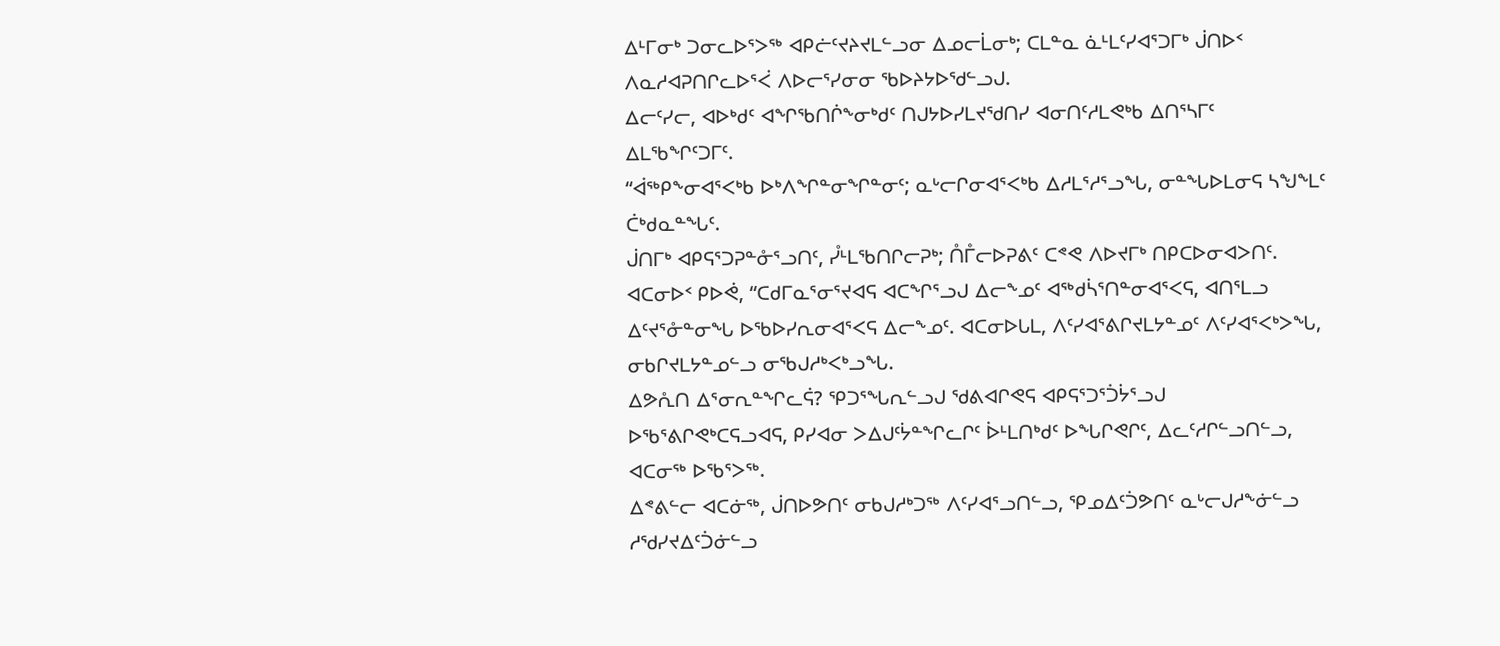ᐃᒻᒥᓂᒃ ᑐᓂᓚᐅᕐᐳᖅ ᐊᑭᓖᑦᔪᔨᔪᒪᓪᓗᓂ ᐃᓄᓕᒫᓂᒃ; ᑕᒪᓐᓇ ᓈᒻᒪᑦᓯᐊᕐᑐᒥᒃ ᒎᑎᐅᑉ ᐱᓇᓱᐊᕈᑎᒋᓚᐅᕐᐹ ᐱᐅᓕᕐᓯᓂᓂ ᖃᐅᔨᔭᐅᖁᓪᓗᒍ.
ᐃᓕᑦᓯᓕ, ᐊᐅᒃᑯᑦ ᐊᖏᖃᑎᒌᖕᓂᒃᑯᑦ ᑎᒍᔭᐅᓯᒪᔪᖁᑎᓯ ᐊᓂᑎᑦᓱᒪᕙᒃᑲ ᐃᑎᕐᓴᒥᑦ ᐃᒪᖃᖏᑦᑐᒥᑦ.
“ᐋᖅᑭᖕᓂᐊᕐᐸᒃᑲ ᐅᒃᐱᖏᓐᓂᖏᓐᓂᑦ; ᓇᒡᓕᒋᓂᐊᕐᐸᒃᑲ ᐃᓱᒪᕐᓱᕐᓗᖓ, ᓂᓐᖓᐅᒪᓂᕋ ᓴᖑᖕᒪᑦ ᑖᒃᑯᓇᓐᖓᑦ.
ᒎᑎᒥᒃ ᐊᑭᕋᕐᑐᕈᓐᓁᕐᓗᑎᑦ, ᓮᒻᒪᖃᑎᒋᓕᕈᒃ; ᑍᒤᓕᐅᕈᕕᑦ ᑕᕝᕙ ᐱᐅᔪᒥᒃ ᑎᑭᑕᐅᓂᐊᐳᑎᑦ.
ᐊᑕᓂᐅᑉ ᑭᐅᕚ, “ᑕᑯᒥᓇᕐᓂᕐᔪᐊᕋ ᐊᑕᖏᕐᓗᒍ ᐃᓕᖕᓄᑦ ᐊᖅᑯᓵᕐᑎᓐᓂᐊᕐᐸᕋ, ᐊᑎᕐᒪᓗ ᐃᑦᔪᕐᓁᓐᓂᖓ ᐅᖃᐅᓯᕆᓂᐊᕐᐸᕋ ᐃᓕᖕᓄᑦ. ᐊᑕᓂᐅᒐᒪ, ᐱᑦᓯᐊᕐᕕᒋᔪᒪᔭᓐᓄᑦ ᐱᑦᓯᐊᕐᐸᒃᐳᖓ, ᓂᑲᒋᔪᒪᔭᓐᓄᓪᓗ ᓂᖃᒍᓱᒃᐸᒃᓗᖓ.
ᐃᕗᕅᑎ ᐃᕐᓂᕆᓐᖏᓚᕌ? ᕿᑐᕐᖓᕆᓪᓗᒍ ᖁᕕᐊᒋᕙᕋ ᐊᑭᕋᕐᑐᕐᑑᔮᕐᓗᒍ ᐅᖃᕐᕕᒋᕙᒃᑕᕋᓗᐊᕋ, ᑭᓯᐊᓂ ᐳᐃᒍᑦᔮᓐᖏᓚᒋᑦ ᐆᒻᒪᑎᒃᑯᑦ ᐅᖓᒋᕙᒋᑦ, ᐃᓚᑦᓱᒋᓪᓗᑎᓪᓗ, ᐊᑕᓂᖅ ᐅᖃᕐᐳᖅ.
ᐃᕝᕕᓪᓕ ᐊᑕᓃᖅ, ᒎᑎᐅᕗᑎᑦ ᓂᑲᒍᓱᒃᑐᖅ ᐱᑦᓯᐊᕐᓗᑎᓪᓗ, ᕿᓄᐃᑦᑑᕗᑎᑦ ᓇᒡᓕᒍᓱᖕᓃᓪᓗ ᓱᖁᓯᔪᐃᑦᑑᓃᓪᓗ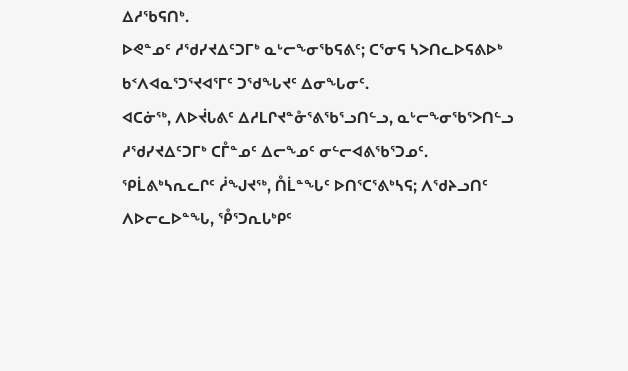ᐃᓱᖃᕋᑎᒃ.
ᐅᕙᓐᓄᑦ ᓱᖁᓯᔪᐃᑦᑐᒥᒃ ᓇᒡᓕᖕᓂᖃᕋᕕᑦ; ᑕᕐᓂᕋ ᓴᐳᑎᓚᐅᕋᕕᐅᒃ ᑲᑉᐱᐊᓇᕐᑐᕐᔪᐊᕐᒥᑦ ᑐᖁᖓᔪᑦ ᐃᓂᖓᓂᑦ.
ᐊᑕᓃᖅ, ᐱᐅᔫᒐᕕᑦ ᐃᓱᒪᒋᔪᓐᓁᕐᕕᖃᕐᓗᑎᓪᓗ, ᓇᒡᓕᖕᓂᖃᕐᐳᑎᓪᓗ ᓱᖁᓯᔪᐃᑦᑐᒥᒃ ᑕᒤᓐᓄᑦ ᐃᓕᖕᓄᑦ ᓂᓪᓕᐊᕕᖃᕐᑐᓄᑦ.
ᕿᒫᕕᒃᓴᕆᓚᒋᑦ ᓲᖑᔪᖅ, ᑍᒫᓐᖓᑦ ᐅᑎᕐᑕᕐᕕᒃᓴᕋ; ᐱᖁᔨᓗᑎᑦ ᐱᐅᓕᓚᐅᓐᖓ, ᕾᕐᑐᕆᒐᒃᑭᑦ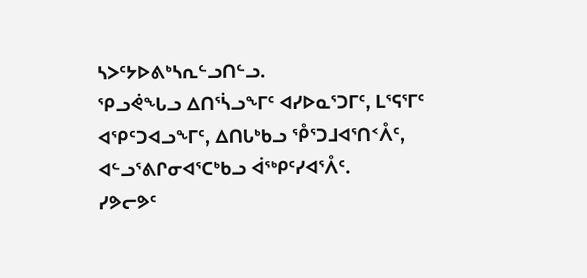ᓴᐳᑦᔭᐅᕕᒃᓴᕆᓪᓗᑎᓪᓗ.
ᕿᓗᕚᖓᓗ ᐃᑎᕐᓵᓗᖕᒥᑦ ᐊᓯᐅᓇᕐᑐᒥᑦ, ᒪᕐᕋᕐᒥᑦ ᐊᕿᑦᑐᐊᓗᖕᒥᑦ, ᐃᑎᒐᒃᑲᓗ ᕾᕐᑐᒧᐊᕐᑎᑉᐰᑦ, ᐊᓪᓗᕐᕕᒋᓂᐊᕐᑕᒃᑲᓗ ᐋᖅᑭᑦᓯᐊᕐᐰᑦ.
ᓯᕗᓕᕗᑦ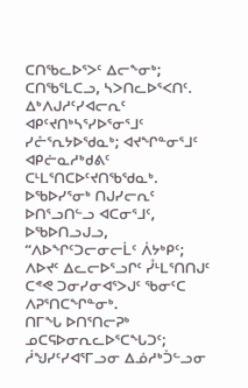ᑕᑎᖃᓚᐅᕐᐳᑦ ᐃᓕᖕᓂᒃ; ᑕᑎᖃᕐᒪᑕᓗ, ᓴᐳᑎᓚᐅᕐᐸᑎᑦ.
ᐃᒃᐱᒍᓱᑦᓯᐊᓕᕆᑦ ᐊᑭᑦᔪᑎᒃᓴᕐᓯᐅᕐᓂᕐᒧᑦ ᓯᓔᕐᕆᔭᐅᖁᓇᒃ; ᐊᔪᖏᓐᓂᕐᒧᑦ ᐊᑭᓖᓇᓱᒃᑯᕕᑦ ᑕᒻᒪᕐᑎᑕᐅᑦᔪᑎᖃᖁᓇᒃ.
ᐅᖃᐅᓯᕐᓂᒃ ᑎᒍᓯᓕᕆᑦ ᐅᑎᕐᓗᑎᓪᓗ ᐊᑕᓂᕐᒧᑦ, ᐅᖃᐅᑎᓗᒍᓗ, “ᐱᐅᖏᑦᑐᓕᓂᓕᒫᑦ ᐲᔭᒃᑭᑦ; ᐱᐅᔪᑦ ᐃᓚᓕᐅᕐᓗᒋᑦ ᓮᒻᒪᕐᑎᑎᒍᑦ ᑕᕝᕙ ᑐᓂᓯᓂᐊᕐᐳᒍᑦ ᖃᓂᑦᑕ ᐱᕈᕐᑎᑕᖏᓐᓂᒃ.
ᑎᒥᖓ ᐅᑎᕐᑎᓕᕈᒃ ᓄᑕᕋᐅᓂᕆᓚᐅᕐᑕᖓᑐᑦ; ᓲᖑᓯᑦᓯᐊᕐᒥᓗᓂ ᐃᓅᓱᒃᑑᓪᓗᓂ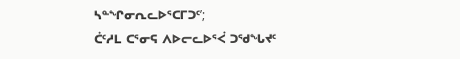ᓴᓐᖏᓂᕆᓚᐅᕐᑕᒥᑐᑦ’;
ᑖᑦᓱᒪ ᑕᕐᓂᕋ ᐱᐅᓕᓚᐅᕐᐹ ᑐᖁᖓᔪᑦ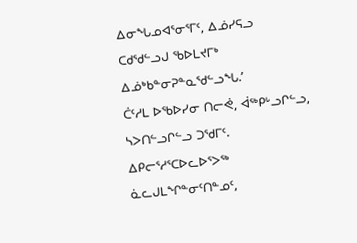ᐃᓂᖓᓄᐊᕐᓂᕐᒥᑦ, ᐃᓅᓯᕋᓗ ᑕᑯᖁᓪᓗᒍ ᖃᐅᒪᔪᒥᒃ ᐃᓅᒃᑲᓐᓂᕈᓐᓇᖁᓪᓗᖓ.’
ᑖᑦᓱᒪ ᐅᖃᐅᓯᓂ ᑎᓕᕚ, ᐋᖅᑭᒡᓗᒋᓪᓗ, ᓴᐳᑎᓪᓗᒋᓪᓗ ᑐᖁᒥᑦ.
ᐃᑭᓕᕐᓱᕐᑕᐅᓚᐅᕐᐳᖅ ᓈᓚᒍᒪᖏᓐᓂᑦᑎᓐᓄᑦ,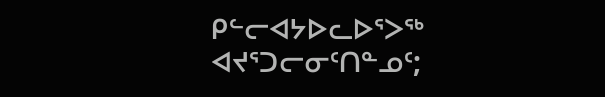ᑭᓪᓕᐊᔭᐅᓚᐅᕐᐳᖅ ᐊᔪᕐᑐᓕᓂᑦᑎᓐᓄᑦ;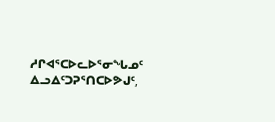ᓱᒋᐊᕐᑕᐅᓚᐅᕐᓂᖓᓄᑦ ᐃᓗᐃᑦᑐᕈᕐᑎᑕᐅᕗᒍᑦ,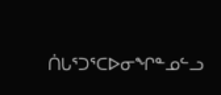ᑏᒐᕐᑐᕐᑕᐅᓂᖏᓐᓄᓪᓗ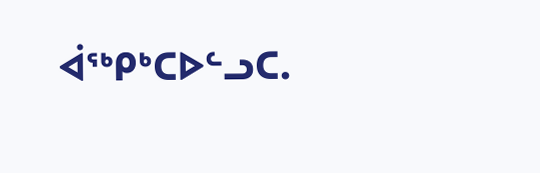ᐋᖅᑭᒃᑕᐅᓪᓗᑕ.